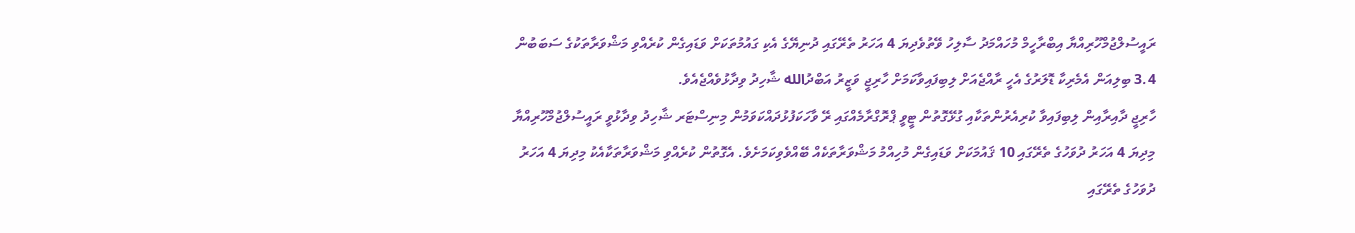ރައީސުލްޖުމްހޫރިއްޔާ އިބްރާހީމް މުހައްމަދު ސާލިހު ވޭތުވެދިޔަ 4 އަހަރު ތެރޭގައި ދުނިޔޭގެ އެކި ގައުމުތަކަށް ވަޑައިގެން ކުރެއްވި މަޝްވަރާތަކުގެ ސަބަބުން 3.4 ބިލިއަން އެމެރިކާ ޑޮލަރުގެ އެހީ ރާއްޖެއަށް ލިބިފައިވާކަމަށް ހާރިޖީ ވަޒީރު އަބްދުالله ޝާހިދު ވިދާޅުވެއްޖެއެވެ.
ހާރިޖީ ދާއިރާއިން ލިބިފައިވާ ކުރިއެރުންތަކާއި ގުޅޭގޮތުން ޓީވީ ޕްރޮގްރާމެއްގައި ރޭ ވާހަކަފުޅުދައްކަވަމުން މިނިސްޓަރ ޝާހިދު ވިދާޅުވީ ރައީސުލްޖުމްހޫރިއްޔާ މިދިޔަ 4 އަހަރު ދުވަހުގެ ތެރޭގައި 10 ޤައުމަކަށް ވަޑައިގެން މުހިއްމު މަޝްވަރާތަކެއް ބޭއްވެވިކަމަށެވެ. އެގޮތުން ކުރެއްވި މަޝްވަރާތަކާއެކު މިދިޔަ 4 އަހަރު ދުވަހުގެ ތެރޭގައި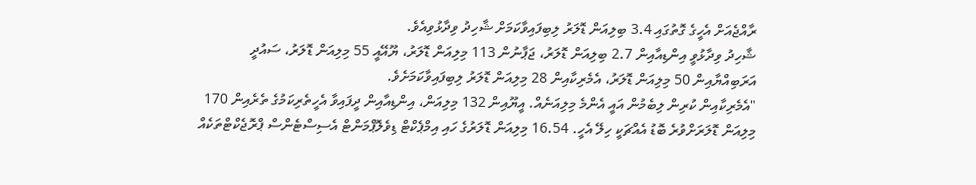ރާއްޖެއަށް އެހީގެ ގޮތުގައި 3.4 ބިލިއަން ޑޮލަރު ލިބިފައިވާކަމަށް ޝާހިދު ވިދާޅުވިއެވެ.
ޝާހިދު ވިދާޅުވީ އިންޑިއާއިން 2.7 ބިލިއަން ޑޮލަރު، ޖަޕާނުން 113 މިލިއަން ޑޮލަރު، ޔޫއޭއީ 55 މިލިއަން ޑޮލަރު، ސައުދީ އަރަބިއްޔާއިން 50 މިލިއަން ޑޮލަރު، އެމެރިކާއިން 28 މިލިއަން ޑޮލަރު ލިބިފައިވާކަމަށެވެ.
"އެމެރިކާއިން ކުރިން ލިބެމުން އައީ އެންމެ މިލިއަނެއް. އީޔޫއިން 132 މިލިއަން، އިންޑިއާއިން ދީފައިވާ އެހީތެރިކަމުގެ ތެރެއިން 170 މިލިއަން ޑޮލަރަށްވުރެ ބޮޑު އެއްޗަކީ ހިލޭ އެހީ. 16.54 މިލިއަން ޑޮލަރުގެ ހައި އިމްޕެކްޓް ޑިވެލޮޕްމަންޓް އެސިސްޓެންސް ޕްރޮޖެކްޓްތަކެއް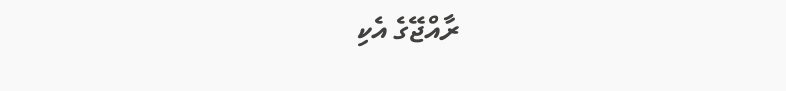ރާއްޖޭގެ އެކި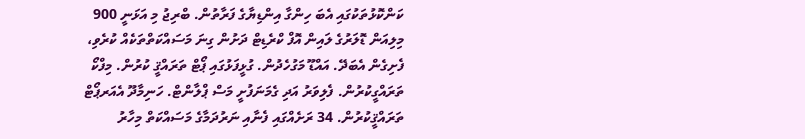ކަންކޮޅުތަކުގައި އެބަ ހިންގާ އިންޑިޔާގެ ފަރާތުން. ބްރިޖު މި އަޅަނީ 900 މިލިއަން ޑޮލަރުގެ ލައިން އޮފް ކްރެޑިޓް ދަށުން ގިނަ މަސައްކަތްތަކެއް ކުރެވި، ފެށިގެން އެބަދޭ. އައްޑޫ މަގުހެދުން. ގުޅީފަޅުގައި ޕޯޓް ތަރައްޤީ ކުރުން. މިފްކޯ ތަރައްގީކުރުން. ފެލިވަރު އަދި ގެމަނަފުށީ މަސް ޕްލާންޓް. ހަނިމާދޫ އެއަރޕޯޓް ތަރައްޤީކުރުން. 34 ރަށެއްގައި ފެނާއި ނަރުދަމާގެ މަސައްކަތް މިހާރު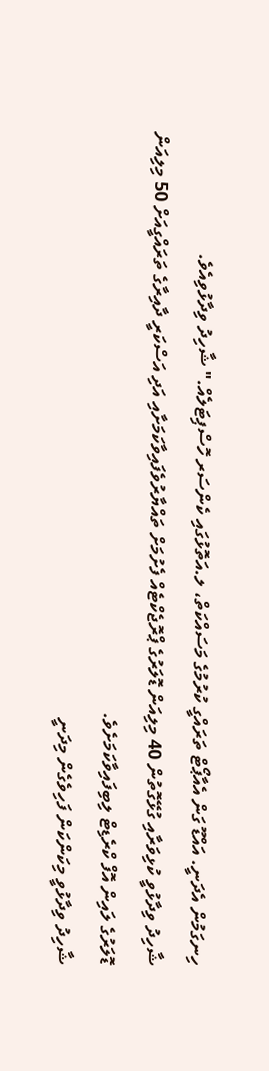ހިނގަމުން އެދަނީ. އައްޑޫ ގަން އެއާޕޯޓް ތަރައްގީ ކުރުމުގެ މަސައްކަތް، ލ.އަތޮޅުގައި ކެންސަރ ހޮސްޕިޓަލެއް." ޝާހިދު ވިދާޅުވިއެވެ.
ޝާހިދު ވިދާޅުވީ ކުޅިވަރާއި ގުޅޭގޮތުން 40 މިލިއަން ޑޮލަރުގެ ޕްރޮޖެކްޓެއް ފެށުމަށް ތައްޔާރުވެފައިވާކަމަށާއި އަދި އަސްކަރީ ދާއިރާގެ ތަރައްގީއަށް 50 މިލިއަން ޑޮލަރުގެ ލައިން އޮފް ކްރެޑިޓް ލިބިފައިވާކަމަށެވެ.
ޝާހިދު ވިދާޅުވީ މިކަންކަން ފަހިވެގެން މިދަނީ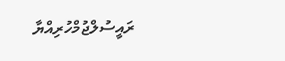ރައީސުލްޖުމްހުރިއްޔާ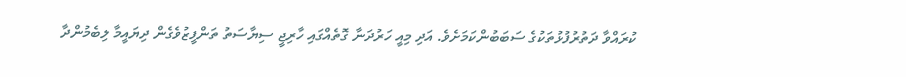ކުރައްވާ ދަތުރުފުޅުތަކުގެ ސަބަބުންކަމަށެވެ. އަދި މިއީ ހަރުދަނާ ގޮތެއްގައި ހާރިޖީ ސިޔާސަތު ތަންފީޒުވެގެން ދިޔައީމާ ލިބެމުންދާ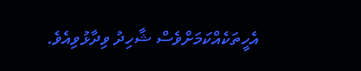އެހީތަކެއްކަމަށްވެސް ޝާހިދު ވިދާޅުވިއެވެ.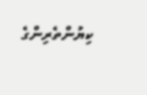ކިޔުންތެރިންގެ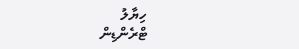ހިޔާލު
ޓްރެންޑިން